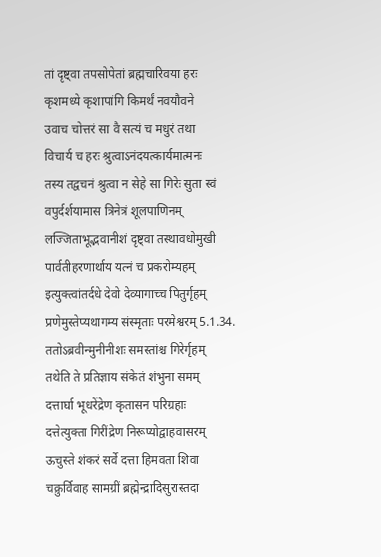तां दृष्ट्वा तपसोपेतां ब्रह्मचारिवया हरः
कृशमध्ये कृशापांगि किमर्थं नवयौवने
उवाच चोत्तरं सा वै सत्यं च मधुरं तथा
विचार्य च हरः श्रुत्वाऽनंदयत्कार्यमात्मनः
तस्य तद्वचनं श्रुत्वा न सेहे सा गिरेः सुता स्वं वपुर्दर्शयामास त्रिनेत्रं शूलपाणिनम्
लज्जिताभूद्भवानीशं दृष्ट्वा तस्थावधोमुखी पार्वतीहरणार्थाय यत्नं च प्रकरोम्यहम्
इत्युक्त्वांतर्दधे देवो देव्यागाच्च पितुर्गृहम्
प्रणेमुस्तेप्यथागम्य संस्मृताः परमेश्वरम् 5.1.34.
ततोऽब्रवीन्मुनीनीशः समस्तांश्च गिरेर्गृहम्
तथेति ते प्रतिज्ञाय संकेतं शंभुना समम्
दत्तार्घा भूधरेंद्रेण कृतासन परिग्रहाः
दत्तेत्युक्ता गिरींद्रेण निरूप्योद्वाहवासरम्
ऊचुस्ते शंकरं सर्वे दत्ता हिमवता शिवा
चक्रुर्विवाह सामग्रीं ब्रह्मेन्द्रादिसुरास्तदा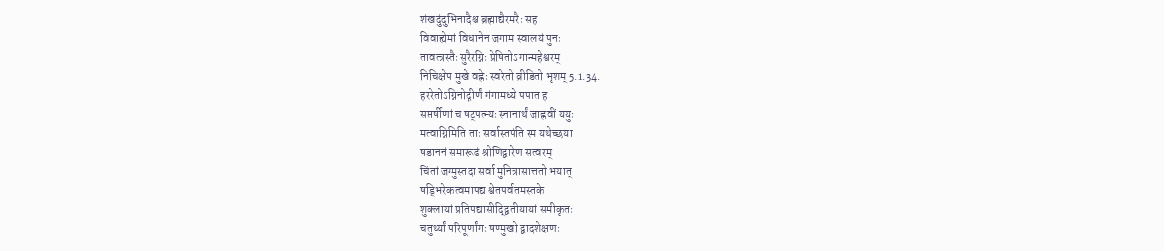शंखदुंदुभिनादैश्च ब्रह्माद्यैरमरैः सह
विवाह्येमां विधानेन जगाम स्वालयं पुनः
तावत्त्रस्तैः सुरैरग्निः प्रेषितोऽगान्महेश्वरम्
निचिक्षेप मुखे वह्नेः स्वरेतो व्रीडितो भृशम् 5.1.34.
हररेतोऽग्निनोद्गीर्णं गंगामध्ये पपात ह
सप्तर्षीणां च षट्पत्न्यः स्नानार्थं जाह्नवीं ययुः
मत्वाग्निमिति ताः सर्वास्तपंति स्म यथेच्छया
षडाननं समारूढं श्रोणिद्वारेण सत्वरम्
चिंतां जग्मुस्तदा सर्वा मुनित्रासात्ततो भयात्
षड्भिरेकत्वमापद्य श्वेतपर्वतमस्तके
शुक्लायां प्रतिपद्यासीद्द्वितीयायां समीकृतः
चतुर्थ्यां परिपूर्णांगः षण्मुखो द्वादशेक्षणः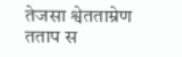तेजसा श्वेतताम्रेण तताप स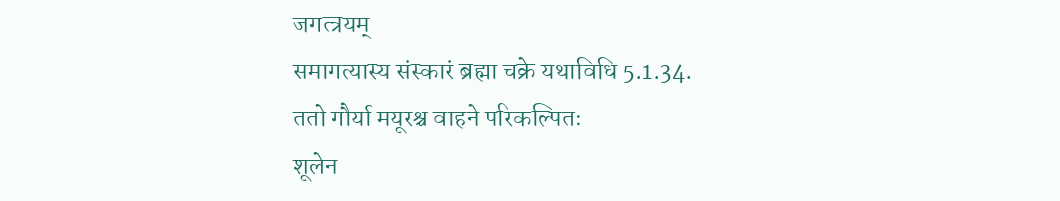जगत्त्रयम्
समागत्यास्य संस्कारं ब्रह्मा चक्रे यथाविधि 5.1.34.
ततो गौर्या मयूरश्च वाहने परिकल्पितः
शूलेन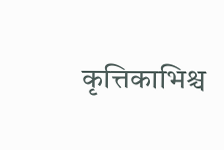कृत्तिकाभिश्च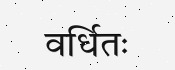वर्धितः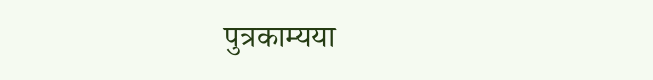पुत्रकाम्यया